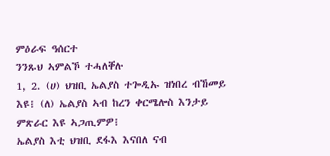ምዕራፍ ዓሰርተ
ንንጹህ ኣምልኾ ተሓለቐሉ
1, 2. (ሀ) ህዝቢ ኤልያስ ተጐዲኡ ዝነበረ ብኸመይ እዩ፧ (ለ) ኤልያስ ኣብ ከረን ቀርሜሎስ እንታይ ምጽራር እዩ ኣጋጢምዎ፧
ኤልያስ እቲ ህዝቢ ደፋእ እናበለ ናብ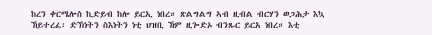ከረን ቀርሜሎስ ኪድይብ ከሎ ይርኢ ነበረ። ጽልግልግ ኣብ ዚብል ብርሃን ወጋሕታ እኳ ኸይተረፈ፡ ድኽነትን ስእነትን ነቲ ህዝቢ ኸም ዚጐድኦ ብንጹር ይርአ ነበረ። እቲ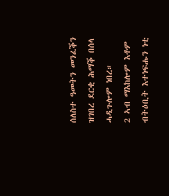ሰለስተ ዓመትን መንፈቕን ዝገበረ ደርቂ ሕማቕ በሰላ ሓዲጉሎም ነበረ።
2 ኣብ ማእከሎም እቶም ብትዕቢት እተነፍሑን ነቲ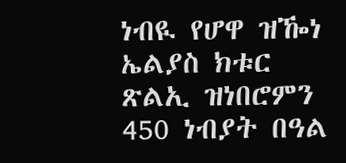ነብዪ የሆዋ ዝዀነ ኤልያስ ክቱር ጽልኢ ዝነበሮምን 450 ነብያት በዓል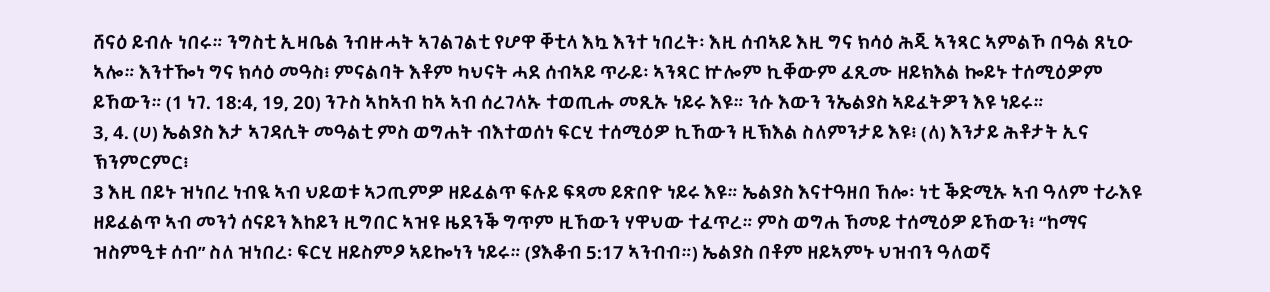ሸናዕ ይብሉ ነበሩ። ንግስቲ ኢዛቤል ንብዙሓት ኣገልገልቲ የሆዋ ቐቲላ እኳ እንተ ነበረት፡ እዚ ሰብኣይ እዚ ግና ክሳዕ ሕጂ ኣንጻር ኣምልኾ በዓል ጸኒዑ ኣሎ። እንተዀነ ግና ክሳዕ መዓስ፧ ምናልባት እቶም ካህናት ሓደ ሰብኣይ ጥራይ፡ ኣንጻር ኵሎም ኪቐውም ፈጺሙ ዘይክእል ኰይኑ ተሰሚዕዎም ይኸውን። (1 ነገ. 18:4, 19, 20) ንጉስ ኣከኣብ ከኣ ኣብ ሰረገላኡ ተወጢሑ መጺኡ ነይሩ እዩ። ንሱ እውን ንኤልያስ ኣይፈትዎን እዩ ነይሩ።
3, 4. (ሀ) ኤልያስ እታ ኣገዳሲት መዓልቲ ምስ ወግሐት ብእተወሰነ ፍርሂ ተሰሚዕዎ ኪኸውን ዚኽእል ስለምንታይ እዩ፧ (ለ) እንታይ ሕቶታት ኢና ኽንምርምር፧
3 እዚ በይኑ ዝነበረ ነብዪ ኣብ ህይወቱ ኣጋጢምዎ ዘይፈልጥ ፍሉይ ፍጻመ ይጽበዮ ነይሩ እዩ። ኤልያስ እናተዓዘበ ኸሎ፡ ነቲ ቕድሚኡ ኣብ ዓለም ተራእዩ ዘይፈልጥ ኣብ መንጎ ሰናይን እከይን ዚግበር ኣዝዩ ዜደንቕ ግጥም ዚኸውን ሃዋህው ተፈጥረ። ምስ ወግሐ ኸመይ ተሰሚዕዎ ይኸውን፧ “ከማና ዝስምዒቱ ሰብ” ስለ ዝነበረ፡ ፍርሂ ዘይስምዖ ኣይኰነን ነይሩ። (ያእቆብ 5:17 ኣንብብ።) ኤልያስ በቶም ዘይኣምኑ ህዝብን ዓለወኛ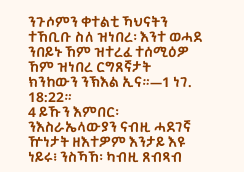ንጉሶምን ቀተልቲ ኻህናትን ተኸቢቡ ስለ ዝነበረ፡ እንተ ወሓደ ንበይኑ ኸም ዝተረፈ ተሰሚዕዎ ኸም ዝነበረ ርግጸኛታት ክንከውን ንኽእል ኢና።—1 ነገ. 18:22።
4 ይኹን እምበር፡ ንእስራኤላውያን ናብዚ ሓደገኛ ዅነታት ዘእተዎም እንታይ እዩ ነይሩ፧ ንስኻኸ፡ ካብዚ ጸብጻብ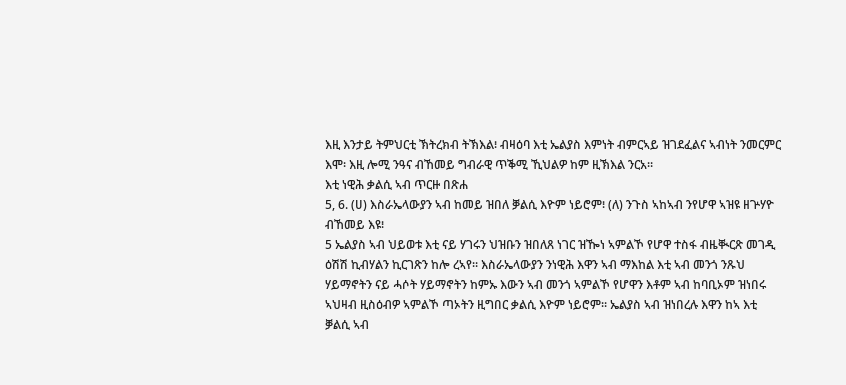እዚ እንታይ ትምህርቲ ኽትረክብ ትኽእል፧ ብዛዕባ እቲ ኤልያስ እምነት ብምርኣይ ዝገደፈልና ኣብነት ንመርምር እሞ፡ እዚ ሎሚ ንዓና ብኸመይ ግብራዊ ጥቕሚ ኺህልዎ ከም ዚኽእል ንርአ።
እቲ ነዊሕ ቃልሲ ኣብ ጥርዙ በጽሐ
5, 6. (ሀ) እስራኤላውያን ኣብ ከመይ ዝበለ ቓልሲ እዮም ነይሮም፧ (ለ) ንጉስ ኣከኣብ ንየሆዋ ኣዝዩ ዘጕሃዮ ብኸመይ እዩ፧
5 ኤልያስ ኣብ ህይወቱ እቲ ናይ ሃገሩን ህዝቡን ዝበለጸ ነገር ዝዀነ ኣምልኾ የሆዋ ተስፋ ብዜቚርጽ መገዲ ዕሽሽ ኪብሃልን ኪርገጽን ከሎ ረኣየ። እስራኤላውያን ንነዊሕ እዋን ኣብ ማእከል እቲ ኣብ መንጎ ንጹህ ሃይማኖትን ናይ ሓሶት ሃይማኖትን ከምኡ እውን ኣብ መንጎ ኣምልኾ የሆዋን እቶም ኣብ ከባቢኦም ዝነበሩ ኣህዛብ ዚስዕብዎ ኣምልኾ ጣኦትን ዚግበር ቃልሲ እዮም ነይሮም። ኤልያስ ኣብ ዝነበረሉ እዋን ከኣ እቲ ቓልሲ ኣብ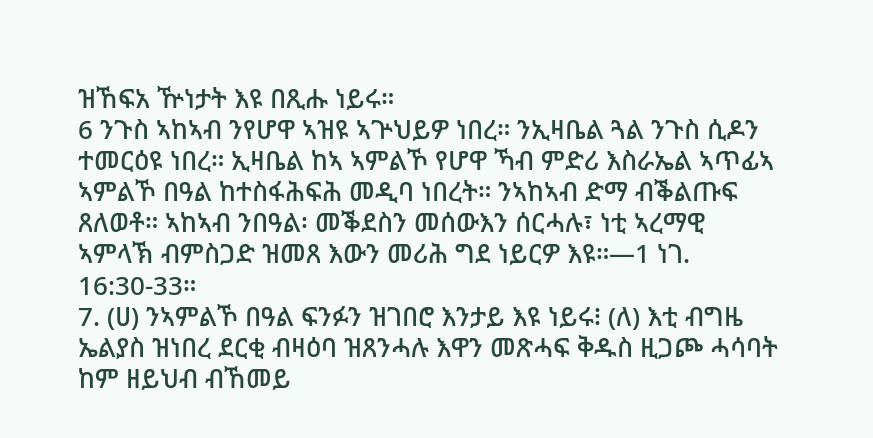ዝኸፍአ ዅነታት እዩ በጺሑ ነይሩ።
6 ንጉስ ኣከኣብ ንየሆዋ ኣዝዩ ኣጕህይዎ ነበረ። ንኢዛቤል ጓል ንጉስ ሲዶን ተመርዕዩ ነበረ። ኢዛቤል ከኣ ኣምልኾ የሆዋ ኻብ ምድሪ እስራኤል ኣጥፊኣ ኣምልኾ በዓል ከተስፋሕፍሕ መዲባ ነበረት። ንኣከኣብ ድማ ብቕልጡፍ ጸለወቶ። ኣከኣብ ንበዓል፡ መቕደስን መሰውእን ሰርሓሉ፣ ነቲ ኣረማዊ ኣምላኽ ብምስጋድ ዝመጸ እውን መሪሕ ግደ ነይርዎ እዩ።—1 ነገ. 16:30-33።
7. (ሀ) ንኣምልኾ በዓል ፍንፉን ዝገበሮ እንታይ እዩ ነይሩ፧ (ለ) እቲ ብግዜ ኤልያስ ዝነበረ ደርቂ ብዛዕባ ዝጸንሓሉ እዋን መጽሓፍ ቅዱስ ዚጋጮ ሓሳባት ከም ዘይህብ ብኸመይ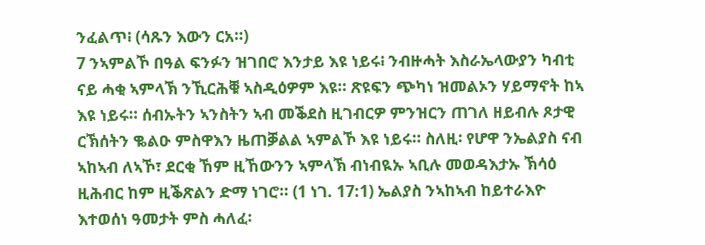ንፈልጥ፧ (ሳጹን እውን ርአ።)
7 ንኣምልኾ በዓል ፍንፉን ዝገበሮ እንታይ እዩ ነይሩ፧ ንብዙሓት እስራኤላውያን ካብቲ ናይ ሓቂ ኣምላኽ ንኺርሕቑ ኣስዲዕዎም እዩ። ጽዩፍን ጭካነ ዝመልኦን ሃይማኖት ከኣ እዩ ነይሩ። ሰብኡትን ኣንስትን ኣብ መቕደስ ዚገብርዎ ምንዝርን ጠገለ ዘይብሉ ጾታዊ ርኽሰትን ቈልዑ ምስዋእን ዜጠቓልል ኣምልኾ እዩ ነይሩ። ስለዚ፡ የሆዋ ንኤልያስ ናብ ኣከኣብ ለኣኾ፣ ደርቂ ኸም ዚኸውንን ኣምላኽ ብነብዪኡ ኣቢሉ መወዳእታኡ ኽሳዕ ዚሕብር ከም ዚቕጽልን ድማ ነገሮ። (1 ነገ. 17:1) ኤልያስ ንኣከኣብ ከይተራእዮ እተወሰነ ዓመታት ምስ ሓለፈ፡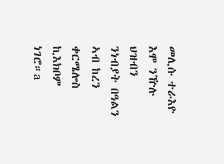መሊሱ ተራእዮ እሞ ንዅሉ ህዝብን ንነብያት በዓልን ኣብ ከረን ቀርሜሎስ ኪእክቦም ነገሮ።a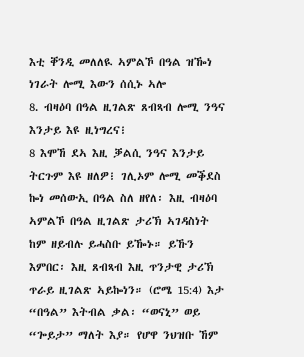እቲ ቐንዲ መለለዪ ኣምልኾ በዓል ዝዀነ ነገራት ሎሚ እውን ሰሲኑ ኣሎ
8. ብዛዕባ በዓል ዚገልጽ ጸብጻብ ሎሚ ንዓና እንታይ እዩ ዚነግረና፧
8 እሞኸ ደኣ እዚ ቓልሲ ንዓና እንታይ ትርጉም እዩ ዘለዎ፧ ገሊኦም ሎሚ መቕደስ ኰነ መሰውኢ በዓል ስለ ዘየለ፡ እዚ ብዛዕባ ኣምልኾ በዓል ዚገልጽ ታሪኽ ኣገዳስነት ከም ዘይብሉ ይሓስቡ ይዀኑ። ይኹን እምበር፡ እዚ ጸብጻብ እዚ ጥንታዊ ታሪኽ ጥራይ ዚገልጽ ኣይኰነን። (ሮሜ 15:4) እታ “በዓል” እትብል ቃል፡ “ወናኒ” ወይ “ጐይታ” ማለት እያ። የሆዋ ንህዝቡ ኸም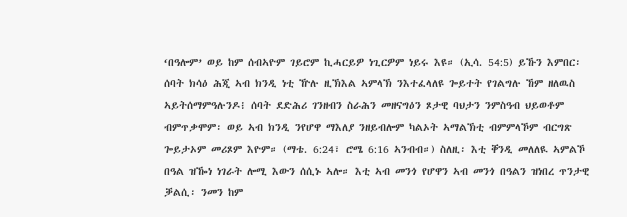‘በዓሎም’ ወይ ከም ሰብኣዮም ገይሮም ኪሓርይዎ ነጊርዎም ነይሩ እዩ። (ኢሳ. 54:5) ይኹን እምበር፡ ሰባት ክሳዕ ሕጂ ኣብ ክንዲ ነቲ ዅሉ ዚኽእል ኣምላኽ ንእተፈላለዩ ጐይተት የገልግሉ ኸም ዘለዉስ ኣይትሰማምዓሉንዶ፧ ሰባት ደድሕሪ ገንዘብን ስራሕን መዘናግዕን ጾታዊ ባህታን ንምስዓብ ህይወቶም ብምጥቃሞም፡ ወይ ኣብ ክንዲ ንየሆዋ ማእለያ ንዘይብሎም ካልኦት ኣማልኽቲ ብምምላኾም ብርግጽ ጐይታኦም መሪጾም እዮም። (ማቴ. 6:24፣ ሮሜ 6:16 ኣንብብ።) ስለዚ፡ እቲ ቐንዲ መለለዪ ኣምልኾ በዓል ዝዀነ ነገራት ሎሚ እውን ሰሲኑ ኣሎ። እቲ ኣብ መንጎ የሆዋን ኣብ መንጎ በዓልን ዝነበረ ጥንታዊ ቓልሲ፡ ንመን ከም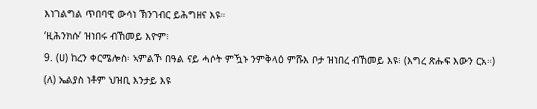እነገልግል ጥበባዊ ውሳነ ኽንገብር ይሕግዘና እዩ።
‘ዚሕንክሱ’ ዝነበሩ ብኸመይ እዮም፧
9. (ሀ) ከረን ቀርሜሎስ፡ ኣምልኾ በዓል ናይ ሓሶት ምዃኑ ንምቅላዕ ምሹእ ቦታ ዝነበረ ብኸመይ እዩ፧ (እግረ ጽሑፍ እውን ርአ።) (ለ) ኤልያስ ነቶም ህዝቢ እንታይ እዩ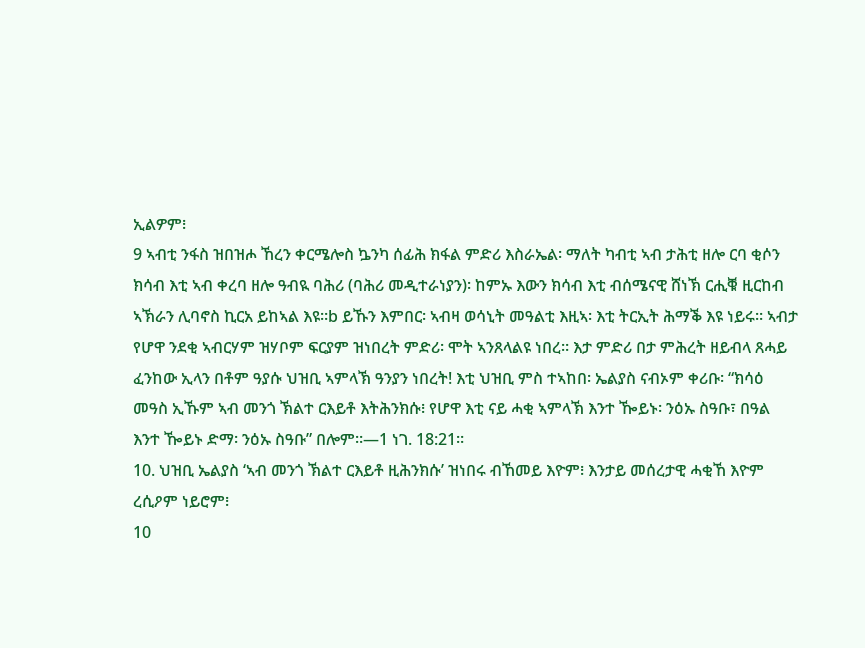ኢልዎም፧
9 ኣብቲ ንፋስ ዝበዝሖ ኸረን ቀርሜሎስ ኴንካ ሰፊሕ ክፋል ምድሪ እስራኤል፡ ማለት ካብቲ ኣብ ታሕቲ ዘሎ ርባ ቂሶን ክሳብ እቲ ኣብ ቀረባ ዘሎ ዓብዪ ባሕሪ (ባሕሪ መዲተራነያን)፡ ከምኡ እውን ክሳብ እቲ ብሰሜናዊ ሸነኽ ርሒቑ ዚርከብ ኣኽራን ሊባኖስ ኪርአ ይከኣል እዩ።b ይኹን እምበር፡ ኣብዛ ወሳኒት መዓልቲ እዚኣ፡ እቲ ትርኢት ሕማቕ እዩ ነይሩ። ኣብታ የሆዋ ንደቂ ኣብርሃም ዝሃቦም ፍርያም ዝነበረት ምድሪ፡ ሞት ኣንጸላልዩ ነበረ። እታ ምድሪ በታ ምሕረት ዘይብላ ጸሓይ ፈንከው ኢላን በቶም ዓያሱ ህዝቢ ኣምላኽ ዓንያን ነበረት! እቲ ህዝቢ ምስ ተኣከበ፡ ኤልያስ ናብኦም ቀሪቡ፡ “ክሳዕ መዓስ ኢኹም ኣብ መንጎ ኽልተ ርእይቶ እትሕንክሱ፧ የሆዋ እቲ ናይ ሓቂ ኣምላኽ እንተ ዀይኑ፡ ንዕኡ ስዓቡ፣ በዓል እንተ ዀይኑ ድማ፡ ንዕኡ ስዓቡ” በሎም።—1 ነገ. 18:21።
10. ህዝቢ ኤልያስ ‘ኣብ መንጎ ኽልተ ርእይቶ ዚሕንክሱ’ ዝነበሩ ብኸመይ እዮም፧ እንታይ መሰረታዊ ሓቂኸ እዮም ረሲዖም ነይሮም፧
10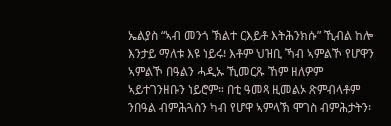ኤልያስ “ኣብ መንጎ ኽልተ ርእይቶ እትሕንክሱ” ኺብል ከሎ እንታይ ማለቱ እዩ ነይሩ፧ እቶም ህዝቢ ኻብ ኣምልኾ የሆዋን ኣምልኾ በዓልን ሓዲኡ ኺመርጹ ኸም ዘለዎም ኣይተገንዘቡን ነይሮም። በቲ ዓመጻ ዚመልኦ ጽምብላቶም ንበዓል ብምሕጓስን ካብ የሆዋ ኣምላኽ ሞገስ ብምሕታትን፡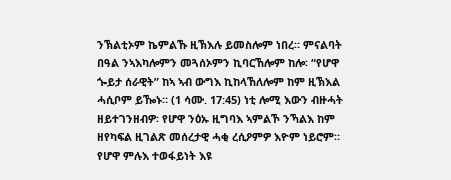ንኽልቲኦም ኬምልኹ ዚኽእሉ ይመስሎም ነበረ። ምናልባት በዓል ንኣእካሎምን መጓሰኦምን ኪባርኸሎም ከሎ፡ “የሆዋ ጐይታ ሰራዊት” ከኣ ኣብ ውግእ ኪከላኸለሎም ከም ዚኽእል ሓሲቦም ይዀኑ። (1 ሳሙ. 17:45) ነቲ ሎሚ እውን ብዙሓት ዘይተገንዘብዎ፡ የሆዋ ንዕኡ ዚግባእ ኣምልኾ ንኻልእ ከም ዘየካፍል ዚገልጽ መሰረታዊ ሓቂ ረሲዖምዎ እዮም ነይሮም። የሆዋ ምሉእ ተወፋይነት እዩ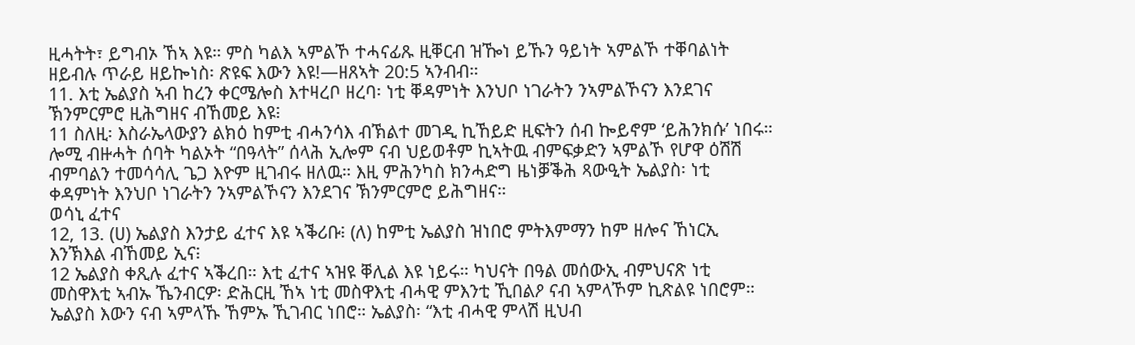ዚሓትት፣ ይግብኦ ኸኣ እዩ። ምስ ካልእ ኣምልኾ ተሓናፊጹ ዚቐርብ ዝዀነ ይኹን ዓይነት ኣምልኾ ተቐባልነት ዘይብሉ ጥራይ ዘይኰነስ፡ ጽዩፍ እውን እዩ!—ዘጸኣት 20:5 ኣንብብ።
11. እቲ ኤልያስ ኣብ ከረን ቀርሜሎስ እተዛረቦ ዘረባ፡ ነቲ ቐዳምነት እንህቦ ነገራትን ንኣምልኾናን እንደገና ኽንምርምሮ ዚሕግዘና ብኸመይ እዩ፧
11 ስለዚ፡ እስራኤላውያን ልክዕ ከምቲ ብሓንሳእ ብኽልተ መገዲ ኪኸይድ ዚፍትን ሰብ ኰይኖም ‘ይሕንክሱ’ ነበሩ። ሎሚ ብዙሓት ሰባት ካልኦት “በዓላት” ሰላሕ ኢሎም ናብ ህይወቶም ኪኣትዉ ብምፍቃድን ኣምልኾ የሆዋ ዕሽሽ ብምባልን ተመሳሳሊ ጌጋ እዮም ዚገብሩ ዘለዉ። እዚ ምሕንካስ ክንሓድግ ዜነቓቕሕ ጻውዒት ኤልያስ፡ ነቲ ቀዳምነት እንህቦ ነገራትን ንኣምልኾናን እንደገና ኽንምርምሮ ይሕግዘና።
ወሳኒ ፈተና
12, 13. (ሀ) ኤልያስ እንታይ ፈተና እዩ ኣቕሪቡ፧ (ለ) ከምቲ ኤልያስ ዝነበሮ ምትእምማን ከም ዘሎና ኸነርኢ እንኽእል ብኸመይ ኢና፧
12 ኤልያስ ቀጺሉ ፈተና ኣቕረበ። እቲ ፈተና ኣዝዩ ቐሊል እዩ ነይሩ። ካህናት በዓል መሰውኢ ብምህናጽ ነቲ መስዋእቲ ኣብኡ ኼንብርዎ፡ ድሕርዚ ኸኣ ነቲ መስዋእቲ ብሓዊ ምእንቲ ኺበልዖ ናብ ኣምላኾም ኪጽልዩ ነበሮም። ኤልያስ እውን ናብ ኣምላኹ ኸምኡ ኺገብር ነበሮ። ኤልያስ፡ “እቲ ብሓዊ ምላሽ ዚህብ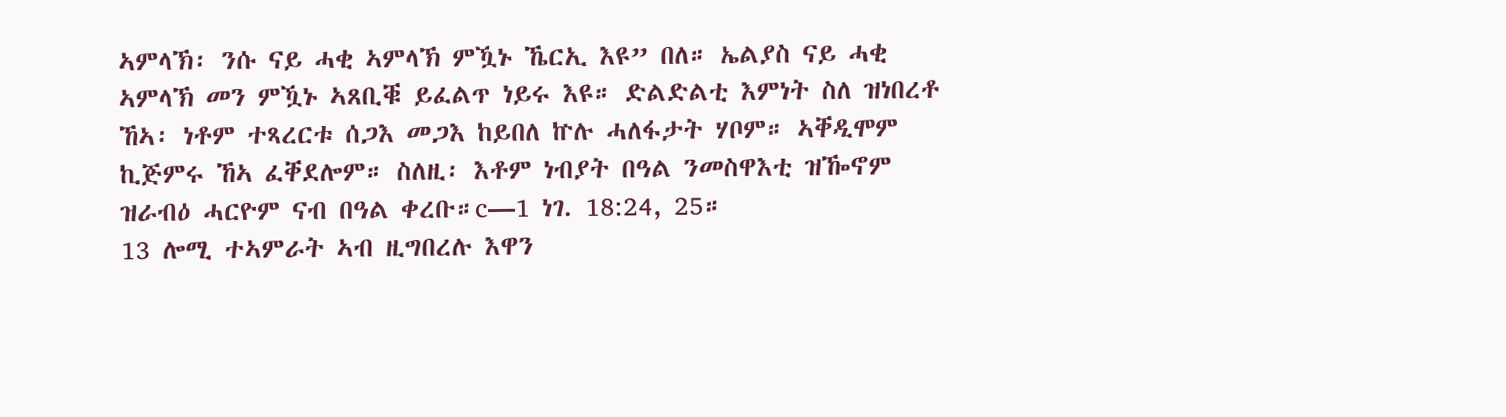ኣምላኽ፡ ንሱ ናይ ሓቂ ኣምላኽ ምዃኑ ኼርኢ እዩ” በለ። ኤልያስ ናይ ሓቂ ኣምላኽ መን ምዃኑ ኣጸቢቑ ይፈልጥ ነይሩ እዩ። ድልድልቲ እምነት ስለ ዝነበረቶ ኸኣ፡ ነቶም ተጻረርቱ ሰጋእ መጋእ ከይበለ ኵሉ ሓለፋታት ሃቦም። ኣቐዲሞም ኪጅምሩ ኸኣ ፈቐደሎም። ስለዚ፡ እቶም ነብያት በዓል ንመስዋእቲ ዝዀኖም ዝራብዕ ሓርዮም ናብ በዓል ቀረቡ።c—1 ነገ. 18:24, 25።
13 ሎሚ ተኣምራት ኣብ ዚግበረሉ እዋን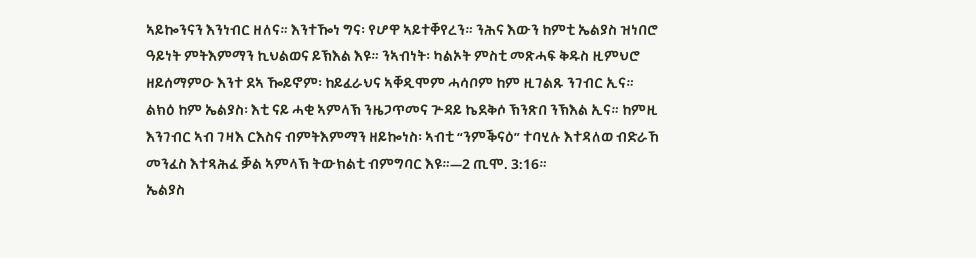ኣይኰንናን እንነብር ዘለና። እንተዀነ ግና፡ የሆዋ ኣይተቐየረን። ንሕና እውን ከምቲ ኤልያስ ዝነበሮ ዓይነት ምትእምማን ኪህልወና ይኽእል እዩ። ንኣብነት፡ ካልኦት ምስቲ መጽሓፍ ቅዱስ ዚምህሮ ዘይሰማምዑ እንተ ደኣ ዀይኖም፡ ከይፈራህና ኣቐዲሞም ሓሳቦም ከም ዚገልጹ ንገብር ኢና። ልክዕ ከም ኤልያስ፡ እቲ ናይ ሓቂ ኣምላኽ ንዜጋጥመና ጕዳይ ኬደቅሶ ኽንጽበ ንኽእል ኢና። ከምዚ እንገብር ኣብ ገዛእ ርእስና ብምትእምማን ዘይኰነስ፡ ኣብቲ “ንምቕናዕ” ተባሂሉ እተዳለወ ብድራኸ መንፈስ እተጻሕፈ ቓል ኣምላኽ ትውክልቲ ብምግባር እዩ።—2 ጢሞ. 3:16።
ኤልያስ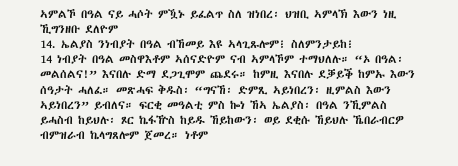ኣምልኾ በዓል ናይ ሓሶት ምዃኑ ይፈልጥ ስለ ዝነበረ፡ ህዝቢ ኣምላኽ እውን ነዚ ኺግንዘቡ ደለዮም
14. ኤልያስ ንነብያት በዓል ብኸመይ እዩ ኣላጊጹሎም፧ ስለምንታይከ፧
14 ነብያት በዓል መስዋእቶም ኣሰናድዮም ናብ ኣምላኾም ተማህለሉ። “ኦ በዓል፡ መልሰልና!” እናበሉ ድማ ደጋጊሞም ጨደሩ። ከምዚ እናበሉ ደቓይቕ ከምኡ እውን ሰዓታት ሓለፈ። መጽሓፍ ቅዱስ፡ “ግናኸ፡ ድምጺ ኣይነበረን፡ ዚምልስ እውን ኣይነበረን” ይብለና። ፍርቂ መዓልቲ ምስ ኰነ ኸኣ ኤልያስ፡ በዓል ንኺምልስ ይሓስብ ከይህሉ፡ ጾር ኬፋዅስ ከይዱ ኸይከውን፡ ወይ ደቂሱ ኸይህሉ ኼበራብርዎ ብምዝራብ ኬላግጸሎም ጀመረ። ነቶም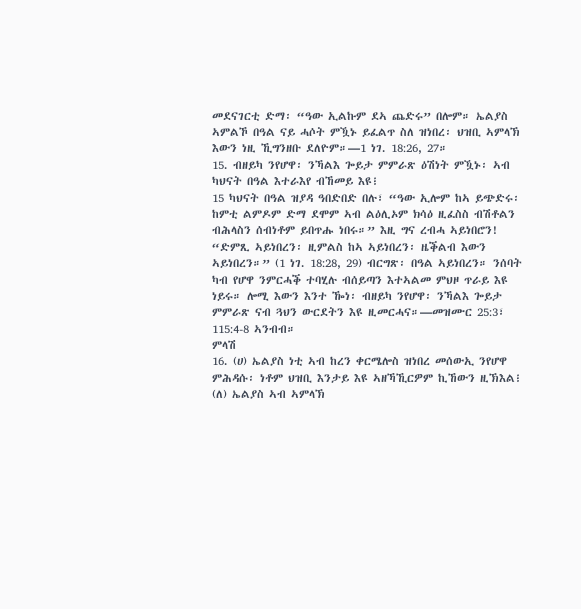መደናገርቲ ድማ፡ “ዓው ኢልኩም ደኣ ጨድሩ” በሎም። ኤልያስ ኣምልኾ በዓል ናይ ሓሶት ምዃኑ ይፈልጥ ስለ ዝነበረ፡ ህዝቢ ኣምላኽ እውን ነዚ ኺግንዘቡ ደለዮም።—1 ነገ. 18:26, 27።
15. ብዘይካ ንየሆዋ፡ ንኻልእ ጐይታ ምምራጽ ዕሽነት ምዃኑ፡ ኣብ ካህናት በዓል እተራእየ ብኸመይ እዩ፧
15 ካህናት በዓል ዝያዳ ዓበድበድ በሉ፣ “ዓው ኢሎም ከኣ ይጭድሩ፡ ከምቲ ልምዶም ድማ ደሞም ኣብ ልዕሊኦም ክሳዕ ዚፈስስ ብሽቶልን ብሕላስን ሰብነቶም ይበጥሑ ነበሩ።” እዚ ግና ረብሓ ኣይነበሮን! “ድምጺ ኣይነበረን፡ ዚምልስ ከኣ ኣይነበረን፡ ዜቕልብ እውን ኣይነበረን።” (1 ነገ. 18:28, 29) ብርግጽ፡ በዓል ኣይነበረን። ንሰባት ካብ የሆዋ ንምርሓቕ ተባሂሉ ብሰይጣን እተኣልመ ምህዞ ጥራይ እዩ ነይሩ። ሎሚ እውን እንተ ዀነ፡ ብዘይካ ንየሆዋ፡ ንኻልእ ጐይታ ምምራጽ ናብ ጓህን ውርደትን እዩ ዚመርሓና።—መዝሙር 25:3፣ 115:4-8 ኣንብብ።
ምላሽ
16. (ሀ) ኤልያስ ነቲ ኣብ ከረን ቀርሜሎስ ዝነበረ መሰውኢ ንየሆዋ ምሕዳሱ፡ ነቶም ህዝቢ እንታይ እዩ ኣዘኻኺርዎም ኪኸውን ዚኽእል፧ (ለ) ኤልያስ ኣብ ኣምላኽ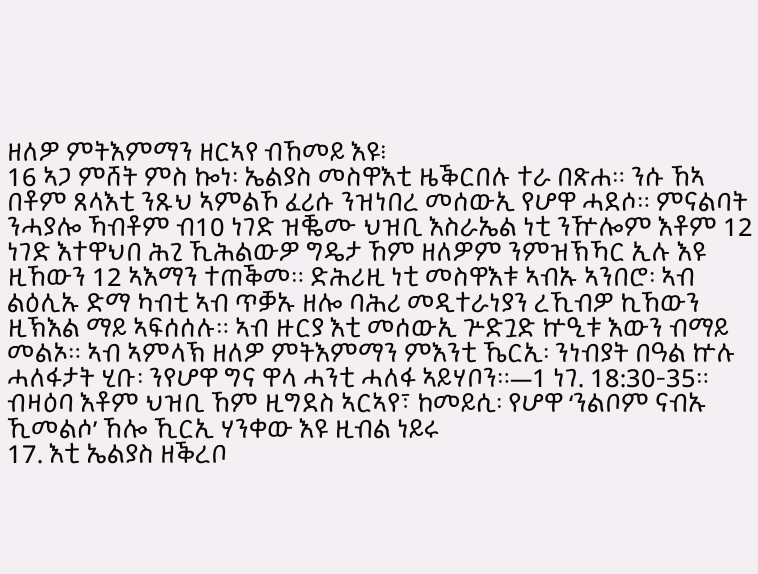ዘለዎ ምትእምማን ዘርኣየ ብኸመይ እዩ፧
16 ኣጋ ምሸት ምስ ኰነ፡ ኤልያስ መስዋእቲ ዜቕርበሉ ተራ በጽሐ። ንሱ ኸኣ በቶም ጸላእቲ ንጹህ ኣምልኾ ፈሪሱ ንዝነበረ መሰውኢ የሆዋ ሓደሶ። ምናልባት ንሓያሎ ኻብቶም ብ10 ነገድ ዝቘሙ ህዝቢ እስራኤል ነቲ ንዅሎም እቶም 12 ነገድ እተዋህበ ሕጊ ኺሕልውዎ ግዴታ ኸም ዘለዎም ንምዝኽኻር ኢሉ እዩ ዚኸውን 12 ኣእማን ተጠቕመ። ድሕሪዚ ነቲ መስዋእቱ ኣብኡ ኣንበሮ፡ ኣብ ልዕሊኡ ድማ ካብቲ ኣብ ጥቓኡ ዘሎ ባሕሪ መዲተራነያን ረኺብዎ ኪኸውን ዚኽእል ማይ ኣፍሰሰሉ። ኣብ ዙርያ እቲ መሰውኢ ጕድጓድ ኵዒቱ እውን ብማይ መልኦ። ኣብ ኣምላኽ ዘለዎ ምትእምማን ምእንቲ ኼርኢ፡ ንነብያት በዓል ኵሉ ሓለፋታት ሂቡ፡ ንየሆዋ ግና ዋላ ሓንቲ ሓለፋ ኣይሃቦን።—1 ነገ. 18:30-35።
ብዛዕባ እቶም ህዝቢ ኸም ዚግደስ ኣርኣየ፣ ከመይሲ፡ የሆዋ ‘ንልቦም ናብኡ ኺመልሶ’ ኸሎ ኺርኢ ሃንቀው እዩ ዚብል ነይሩ
17. እቲ ኤልያስ ዘቕረቦ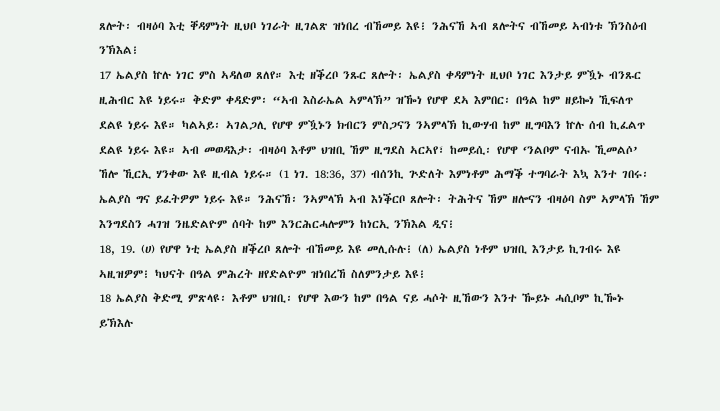ጸሎት፡ ብዛዕባ እቲ ቐዳምነት ዚህቦ ነገራት ዚገልጽ ዝነበረ ብኸመይ እዩ፧ ንሕናኸ ኣብ ጸሎትና ብኸመይ ኣብነቱ ኽንስዕብ ንኽእል፧
17 ኤልያስ ኵሉ ነገር ምስ ኣዳለወ ጸለየ። እቲ ዘቕረቦ ንጹር ጸሎት፡ ኤልያስ ቀዳምነት ዚህቦ ነገር እንታይ ምዃኑ ብንጹር ዚሕብር እዩ ነይሩ። ቅድም ቀዳድም፡ “ኣብ እስራኤል ኣምላኽ” ዝዀነ የሆዋ ደኣ እምበር፡ በዓል ከም ዘይኰነ ኺፍለጥ ደልዩ ነይሩ እዩ። ካልኣይ፡ ኣገልጋሊ የሆዋ ምዃኑን ክብርን ምስጋናን ንኣምላኽ ኪውሃብ ከም ዚግባእን ኵሉ ሰብ ኪፈልጥ ደልዩ ነይሩ እዩ። ኣብ መወዳእታ፡ ብዛዕባ እቶም ህዝቢ ኸም ዚግደስ ኣርኣየ፣ ከመይሲ፡ የሆዋ ‘ንልቦም ናብኡ ኺመልሶ’ ኸሎ ኺርኢ ሃንቀው እዩ ዚብል ነይሩ። (1 ነገ. 18:36, 37) ብሰንኪ ጕድለት እምነቶም ሕማቕ ተግባራት እኳ እንተ ገበሩ፡ ኤልያስ ግና ይፈትዎም ነይሩ እዩ። ንሕናኸ፡ ንኣምላኽ ኣብ እነቕርቦ ጸሎት፡ ትሕትና ኸም ዘሎናን ብዛዕባ ስም ኣምላኽ ኸም እንግደስን ሓገዝ ንዜድልዮም ሰባት ከም እንርሕርሓሎምን ከነርኢ ንኽእል ዲና፧
18, 19. (ሀ) የሆዋ ነቲ ኤልያስ ዘቕረቦ ጸሎት ብኸመይ እዩ መሊሱሉ፧ (ለ) ኤልያስ ነቶም ህዝቢ እንታይ ኪገብሩ እዩ ኣዚዝዎም፧ ካህናት በዓል ምሕረት ዘየድልዮም ዝነበረኸ ስለምንታይ እዩ፧
18 ኤልያስ ቅድሚ ምጽላዩ፡ እቶም ህዝቢ፡ የሆዋ እውን ከም በዓል ናይ ሓሶት ዚኸውን እንተ ዀይኑ ሓሲቦም ኪዀኑ ይኽእሉ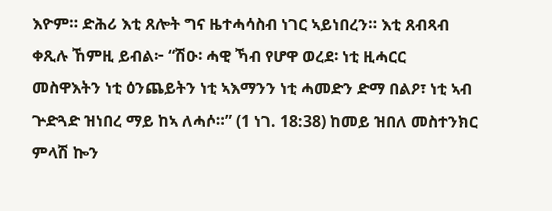እዮም። ድሕሪ እቲ ጸሎት ግና ዜተሓሳስብ ነገር ኣይነበረን። እቲ ጸብጻብ ቀጺሉ ኸምዚ ይብል፦ “ሽዑ፡ ሓዊ ኻብ የሆዋ ወረደ፡ ነቲ ዚሓርር መስዋእትን ነቲ ዕንጨይትን ነቲ ኣእማንን ነቲ ሓመድን ድማ በልዖ፣ ነቲ ኣብ ጕድጓድ ዝነበረ ማይ ከኣ ለሓሶ።” (1 ነገ. 18:38) ከመይ ዝበለ መስተንክር ምላሽ ኰን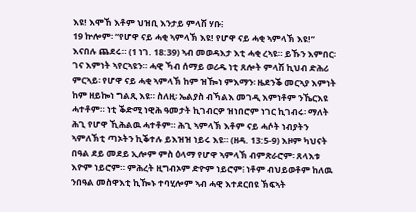እዩ! እሞኸ እቶም ህዝቢ እንታይ ምላሽ ሃቡ፧
19 ኵሎም፡ “የሆዋ ናይ ሓቂ ኣምላኽ እዩ! የሆዋ ናይ ሓቂ ኣምላኽ እዩ!” እናበሉ ጨደሩ። (1 ነገ. 18:39) ኣብ መወዳእታ እቲ ሓቂ ረኣዩ። ይኹን እምበር፡ ገና እምነት ኣየርኣዩን። ሓዊ ኻብ ሰማይ ወሪዱ ነቲ ጸሎት ምላሽ ኪህብ ድሕሪ ምርኣይ፡ የሆዋ ናይ ሓቂ ኣምላኽ ከም ዝዀነ ምእማን፡ ዜደንቕ መርኣያ እምነት ከም ዘይኰነ ግልጺ እዩ። ስለዚ፡ ኤልያስ ብኻልእ መገዲ እምነቶም ንኼርእዩ ሓተቶም። ነቲ ቕድሚ ነዊሕ ዓመታት ኪገብርዎ ዝነበሮም ነገር ኪገብሩ፡ ማለት ሕጊ የሆዋ ኺሕልዉ ሓተቶም። ሕጊ ኣምላኽ እቶም ናይ ሓሶት ነብያትን ኣምለኽቲ ጣኦትን ኪቕተሉ ይእዝዝ ነይሩ እዩ። (ዘዳ. 13:5-9) እዞም ካህናት በዓል ደይ መደይ ኢሎም ምስ ዕላማ የሆዋ ኣምላኽ ብምጽራሮም፡ ጸላእቱ እዮም ነይሮም። ምሕረት ዚግብኦም ድዮም ነይሮም፧ ነቶም ብህይወቶም ከለዉ ንበዓል መስዋእቲ ኪዀኑ ተባሂሎም ኣብ ሓዊ እተደርበዩ ኽፍኣት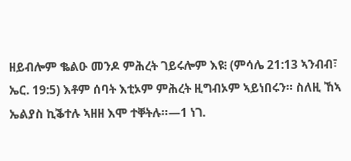ዘይብሎም ቈልዑ መንዶ ምሕረት ገይሩሎም እዩ፧ (ምሳሌ 21:13 ኣንብብ፣ ኤር. 19:5) እቶም ሰባት እቲኦም ምሕረት ዚግብኦም ኣይነበሩን። ስለዚ ኸኣ ኤልያስ ኪቕተሉ ኣዘዘ እሞ ተቐትሉ።—1 ነገ.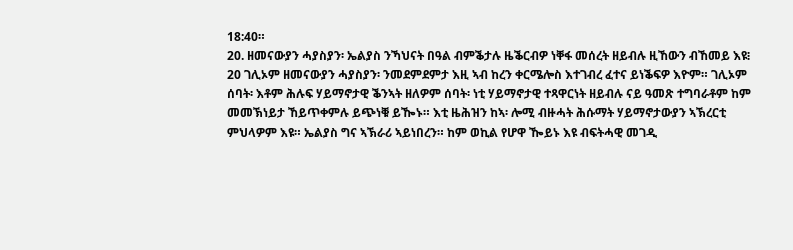18:40።
20. ዘመናውያን ሓያስያን፡ ኤልያስ ንኻህናት በዓል ብምቕታሉ ዜቕርብዎ ነቐፋ መሰረት ዘይብሉ ዚኸውን ብኸመይ እዩ፧
20 ገሊኦም ዘመናውያን ሓያስያን፡ ንመደምደምታ እዚ ኣብ ከረን ቀርሜሎስ እተገብረ ፈተና ይነቕፍዎ እዮም። ገሊኦም ሰባት፡ እቶም ሕሉፍ ሃይማኖታዊ ቕንኣት ዘለዎም ሰባት፡ ነቲ ሃይማኖታዊ ተጻዋርነት ዘይብሉ ናይ ዓመጽ ተግባራቶም ከም መመኽነይታ ኸይጥቀምሉ ይጭነቑ ይዀኑ። እቲ ዜሕዝን ከኣ፡ ሎሚ ብዙሓት ሕሱማት ሃይማኖታውያን ኣኽረርቲ ምህላዎም እዩ። ኤልያስ ግና ኣኽራሪ ኣይነበረን። ከም ወኪል የሆዋ ዀይኑ እዩ ብፍትሓዊ መገዲ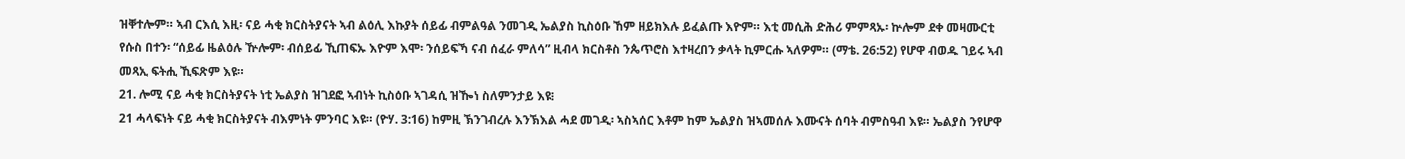ዝቐተሎም። ኣብ ርእሲ እዚ፡ ናይ ሓቂ ክርስትያናት ኣብ ልዕሊ እኩያት ሰይፊ ብምልዓል ንመገዲ ኤልያስ ኪስዕቡ ኸም ዘይክእሉ ይፈልጡ እዮም። እቲ መሲሕ ድሕሪ ምምጻኡ፡ ኵሎም ደቀ መዛሙርቲ የሱስ በተን፡ “ሰይፊ ዜልዕሉ ዅሎም፡ ብሰይፊ ኺጠፍኡ እዮም እሞ፡ ንሰይፍኻ ናብ ሰፈራ ምለሳ” ዚብላ ክርስቶስ ንጴጥሮስ እተዛረበን ቃላት ኪምርሑ ኣለዎም። (ማቴ. 26:52) የሆዋ ብወዱ ገይሩ ኣብ መጻኢ ፍትሒ ኺፍጽም እዩ።
21. ሎሚ ናይ ሓቂ ክርስትያናት ነቲ ኤልያስ ዝገደፎ ኣብነት ኪስዕቡ ኣገዳሲ ዝዀነ ስለምንታይ እዩ፧
21 ሓላፍነት ናይ ሓቂ ክርስትያናት ብእምነት ምንባር እዩ። (ዮሃ. 3:16) ከምዚ ኽንገብረሉ እንኽእል ሓደ መገዲ፡ ኣስኣሰር እቶም ከም ኤልያስ ዝኣመሰሉ እሙናት ሰባት ብምስዓብ እዩ። ኤልያስ ንየሆዋ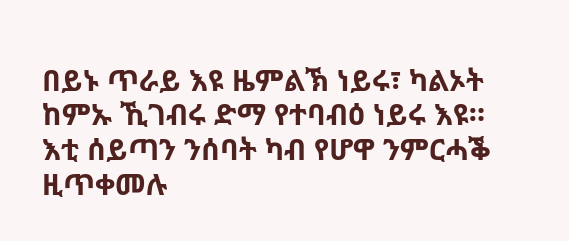በይኑ ጥራይ እዩ ዜምልኽ ነይሩ፣ ካልኦት ከምኡ ኺገብሩ ድማ የተባብዕ ነይሩ እዩ። እቲ ሰይጣን ንሰባት ካብ የሆዋ ንምርሓቕ ዚጥቀመሉ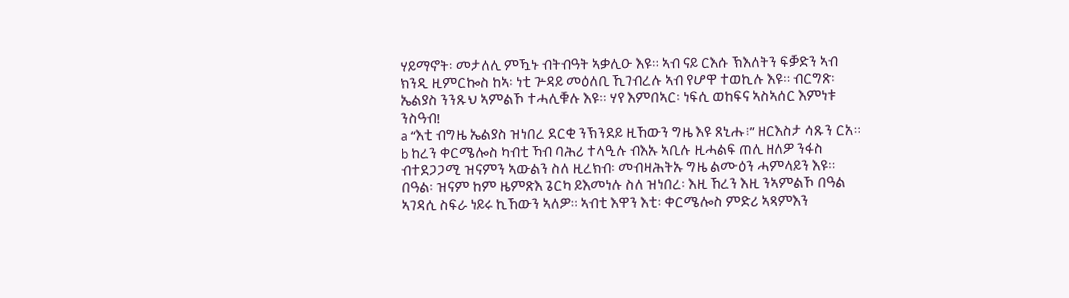ሃይማኖት፡ መታለሊ ምዃኑ ብትብዓት ኣቃሊዑ እዩ። ኣብ ናይ ርእሱ ኽእለትን ፍቓድን ኣብ ክንዲ ዚምርኰስ ከኣ፡ ነቲ ጕዳይ መዕለቢ ኺገብረሉ ኣብ የሆዋ ተወኪሉ እዩ። ብርግጽ፡ ኤልያስ ንንጹህ ኣምልኾ ተሓሊቑሉ እዩ። ሃየ እምበኣር፡ ነፍሲ ወከፍና ኣስኣሰር እምነቱ ንስዓብ!
a “እቲ ብግዜ ኤልያስ ዝነበረ ደርቂ ንኽንደይ ዚኸውን ግዜ እዩ ጸኒሑ፧” ዘርእስታ ሳጹን ርአ።
b ከረን ቀርሜሎስ ካብቲ ኻብ ባሕሪ ተላዒሉ ብእኡ ኣቢሉ ዚሓልፍ ጠሊ ዘለዎ ንፋስ ብተደጋጋሚ ዝናምን ኣውልን ስለ ዚረክብ፡ መብዛሕትኡ ግዜ ልሙዕን ሓምላይን እዩ። በዓል፡ ዝናም ከም ዜምጽእ ጌርካ ይእመነሉ ስለ ዝነበረ፡ እዚ ኸረን እዚ ንኣምልኾ በዓል ኣገዳሲ ስፍራ ነይሩ ኪኸውን ኣለዎ። ኣብቲ እዋን እቲ፡ ቀርሜሎስ ምድሪ ኣጻምእን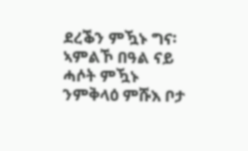ደረቕን ምዃኑ ግና፡ ኣምልኾ በዓል ናይ ሓሶት ምዃኑ ንምቅላዕ ምሹእ ቦታ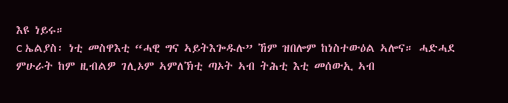እዩ ነይሩ።
c ኤልያስ፡ ነቲ መስዋእቲ “ሓዊ ግና ኣይትእጐዱሉ” ኸም ዝበሎም ከነስተውዕል ኣሎና። ሓድሓደ ምሁራት ከም ዚብልዎ ገሊኦም ኣምለኽቲ ጣኦት ኣብ ትሕቲ እቲ መሰውኢ ኣብ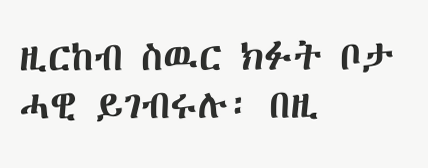ዚርከብ ስዉር ክፉት ቦታ ሓዊ ይገብሩሉ፡ በዚ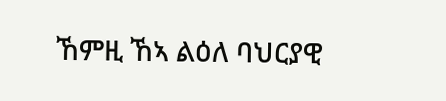ኸምዚ ኸኣ ልዕለ ባህርያዊ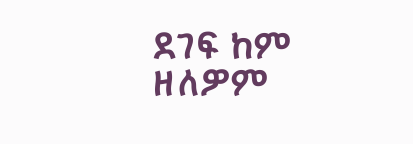ደገፍ ከም ዘለዎም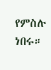የምስሉ ነበሩ።